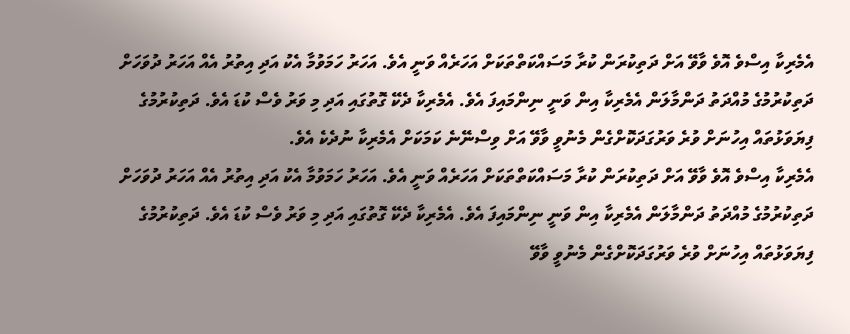އެމެރިކާ އިސްވެ އޮވެ ވާވޭ އަށް ދަތިކުރަން ކުރާ މަސައްކަތްތަކަށް އަހަރެއް ވަނީ އެވެ. އަހަރު ހަމަވުމާ އެކު އަދި އިތުރު އެއް އަހަރު ދުވަހަށް ދަތިކުރުމުގެ މުއްދަތު ދަންމާލަން އެމެރިކާ އިން ވަނީ ނިންމައިފަ އެވެ. އެމެރިކާ ދެކޭ ގޮތުގައި އަދި މި ވަރު ވެސް ކުޑަ އެވެ. ދަތިކުރުމުގެ ފިޔަވަޅުތައް އިހުނަށް ވުރެ ވަރުގަދަކޮށްގެން މެނުވީ ވާވޭ އަށް ވިސްނޭނެ ކަމަކަށް އެމެރިކާ ނުދެކެ އެވެ.
އެމެރިކާ އިސްވެ އޮވެ ވާވޭ އަށް ދަތިކުރަން ކުރާ މަސައްކަތްތަކަށް އަހަރެއް ވަނީ އެވެ. އަހަރު ހަމަވުމާ އެކު އަދި އިތުރު އެއް އަހަރު ދުވަހަށް ދަތިކުރުމުގެ މުއްދަތު ދަންމާލަން އެމެރިކާ އިން ވަނީ ނިންމައިފަ އެވެ. އެމެރިކާ ދެކޭ ގޮތުގައި އަދި މި ވަރު ވެސް ކުޑަ އެވެ. ދަތިކުރުމުގެ ފިޔަވަޅުތައް އިހުނަށް ވުރެ ވަރުގަދަކޮށްގެން މެނުވީ ވާވޭ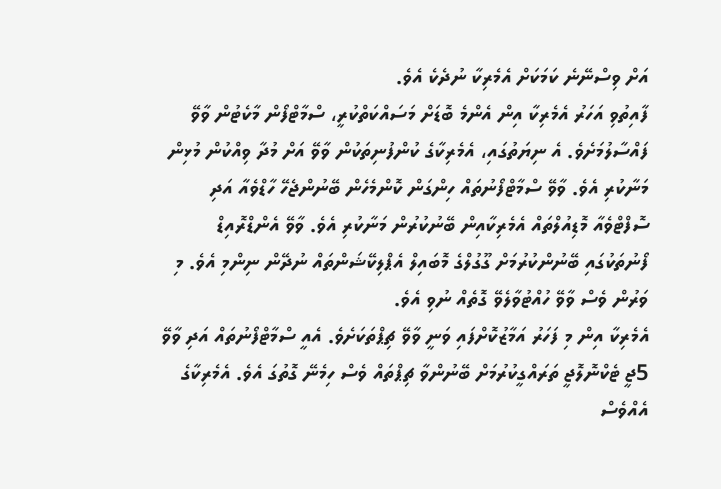އަށް ވިސްނޭނެ ކަމަކަށް އެމެރިކާ ނުދެކެ އެވެ.
ފާއިތުވި އަހަރު އެމެރިކާ އިން އެންމެ ބޮޑަށް މަސައްކަތްކުރީ، ސްމާޓްފޯން މާކެޓުން ވާވޭ ފައްސާލުމަށެވެ. އެ ނިޔަތުގައި، އެމެރިކާގެ ކުންފުނިތަކުން ވާވޭ އަށް މުދާ ވިއްކުން މުޅިން މަނާކުރި އެވެ. ވާވޭ ސްމާޓްފޯނުތައް ހިންގަން ކޮންމެހެން ބޭނުންޖެހޭ ހާޑްވެއާ އަދި ސޮފްޓްވެއާ މޮޑިއުލްތައް އެމެރިކާއިން ބޭނުކުރުން މަނާކުރި އެވެ. ވާވޭ އެންޑްރޮއިޑް ފޯނުތަކުގައި ބޭނުންކުރުމަށް ގޫގުލްގެ މޮބައިލް އެޕްލިކޭޝަންތައް ނުދޭން ނިންމި އެވެ. މި ވަރުން ވެސް ވާވޭ ހުއްޓުވާލެވޭ ގޮތެއް ނުވި އެވެ.
އެމެރިކާ އިން މި ފަހަރު އަމާޒުކޮށްފައި ވަނީ ވާވޭ ޗިޕްތަކަށެވެ. އެއީ ސްމާޓްފޯނުތައް އަދި ވާވޭ 5ޖީ ޓެކްނޮލޮޖީ ތަރައްގީކުރުމަށް ބޭނުންވާ ޗިޕްތައް ވެސް ހިމެނޭ ގޮތުގަ އެވެ. އެމެރިކާގެ އެއްވެސް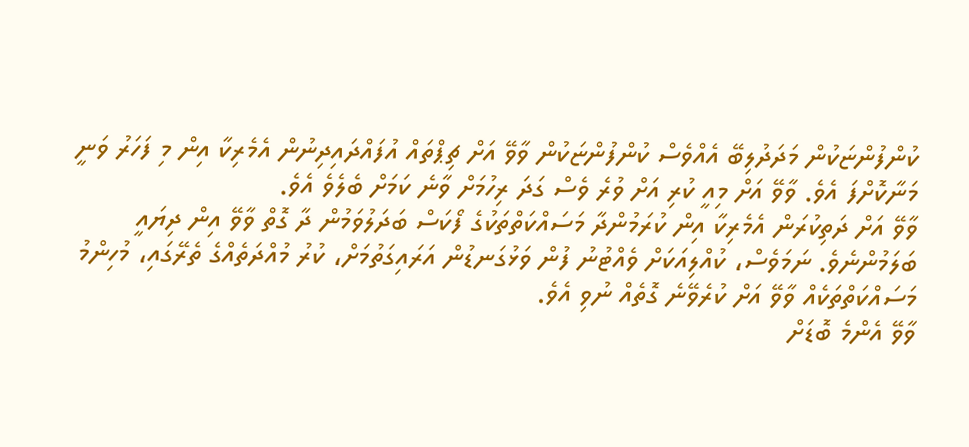ކުންފުންޏަކުން މަދަދުލިބޭ އެއްވެސް ކުންފުންޏަކުން ވާވޭ އަށް ޗިޕްތައް އުފައްދައިދިނުން އެމެރިކާ އިން މި ފަހަރު ވަނީ މަނާކޮށްފަ އެވެ. ވާވޭ އަށް މިއީ ކުރި އަށް ވުރެ ވެސް ގަދަ ރިހުމަށް ވާނެ ކަމަށް ބެލެވެ އެވެ.
ވާވޭ އަށް ދަތިކުރަން އެމެރިކާ އިން ކުރަމުންދާ މަސައްކަތްތަކުގެ ފޯކަސް ބަދަލުވަމުން ދާ ގޮތް ވާވޭ އިން ދިޔައީ ބަލަމުންނެވެ. ނަމަވެސް، ކުއްލިއަކަށް ވެއްޓުނު ފުން ވަޅުގަނޑުން އަރައިގަތުމަށް، ކުރު މުއްދަތެއްގެ ތެރޭގައި، މުހިންމު މަސައްކަތްތަކެއް ވާވޭ އަށް ކުރެވޭނެ ގޮތެއް ނުވި އެވެ.
ވާވޭ އެންމެ ބޮޑަށް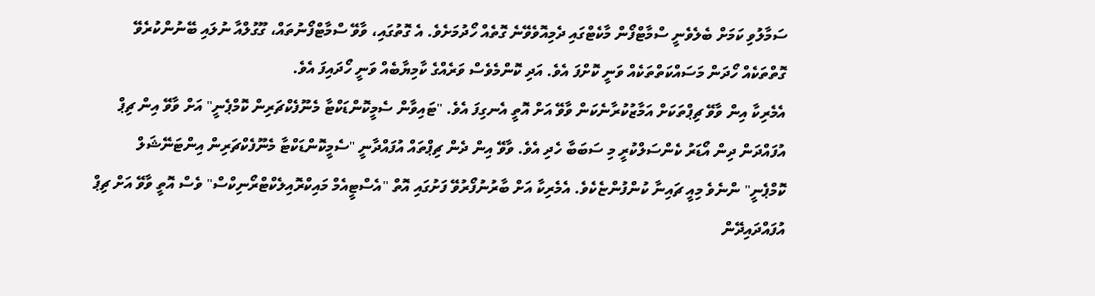ސަމާލުވި ކަމަށް ބެލެވެނީ ސްމާޓްފޯން މާކެޓްގައި ދެމިއޮވެވޭނެ ގޮތެއް ހޯދުމަށެވެ. އެ ގޮތުގައި، ވާވޭ ސްމާޓްފޯނުތައް، ގޫގުލްއާ ނުލައި ބޭނުންކުރެވޭ ގޮތްތަކެއް ހޯދަން މަސައްކަތްތަކެއް ވަނީ ކޮށްފަ އެވެ. އަދި ކޮންމެވެސް ވަރެއްގެ ކާމިޔާބެއް ވަނީ ހޯދައިފަ އެވެ.
އެމެރިކާ އިން ވާވޭ ޗިޕްތަކަށް އަމާޒުކުރާނެކަން ވާވޭ އަށް އޮތީ އެނގިފަ އެވެ. "ޓައިވާން ސެމީކޮންޑަކްޓާ މެނޫފެކްޗަރިން ކޮމްޕެނީ" އަށް ވާވޭ އިން ޗިޕް އުފައްދަން ދިން އޯޑަރު ކެންސަލްކުރީ މި ސަބަބާ ހެދި އެވެ. ވާވޭ އިން ދެން ޗިޕްތައް އުފައްދާނީ "ސެމީކޮންޑަކްޓާ މެނޫފެކްޗަރިން އިންޓަނޭޝަލް ކޮމްޕެނީ" ންނެވެ މިއީ ޗައިނާ ކުންފުންޏެކެވެ. އެމެރިކާ އަށް ބާރުނުފޯރުވޭ ފަށުގައި އޮތް "އެސްޓީއެމް މައިކްރޮއިލެކްޓްރޯނިކްސް" ވެސް އޮތީ ވާވޭ އަށް ޗިޕް އުފައްދައިދޭން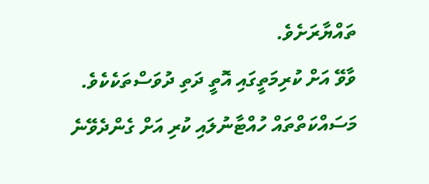ތައްޔާރަށެވެ.
ވާވޭ އަށް ކުރިމަތީގައި އޮތީ ދަތި ދުވަސްތަކެކެވެ. މަސައްކަތްތައް ހުއްޓާނުލައި ކުރި އަށް ގެންދެވޭނެ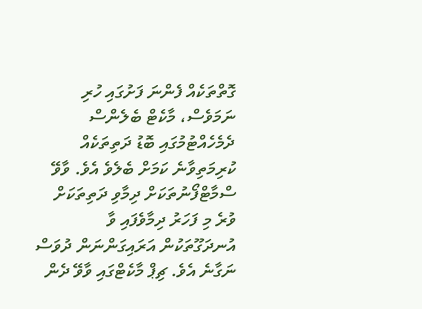ގޮތްތަކެއް ފެންނަ ފަށުގައި ހުރި ނަމަވެސް، މާކެޓް ބެލެންސް ދެމެހެއްޓުމުގައި ބޮޑު ދަތިތަކެއް ކުރިމަތިވާނެ ކަމަށް ބެލެވެ އެވެ. ވާވޭ ސްމާޓްފޯނުތަކަށް ދިމާވި ދަތިތަކަށް ވުރެ މި ފަހަރު ދިމާވެފައި ވާ އުނދަގޫތަކުން އަރައިގަންނަން ދުވަސް ނަގާނެ އެވެ. ޗިޕް މާކެޓްގައި ވާވޭ ދެން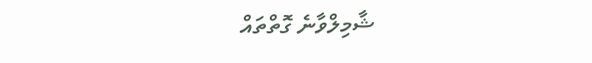ޝާމިލްވާނެ ގޮތްތައް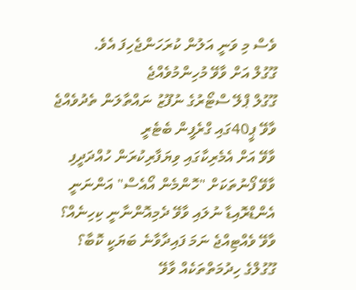ވެސް މި ވަނީ އަލުން ކުރަހަންޖެހިފަ އެވެ.
ގޫގުލް އަށް ވާވޭ މުހިންމުވެއްޖެ
ގޫގުލް ޕްލޭ ސްޓޯރުގެ ނުފޫޒު ނައްތާލަން ތެދުވެއްޖެ
ވާވޭ ޕީ40ގައި ގްރެފީން ބެޓެރީ
ވާވޭ އަށް އެމެރިކާގައި ވިޔަފާރިކުރަން ހުއްދަދީފި
ވާވޭ ފޯނުތަކަށް "ހޮންމެން އޯއެސް" އަންނަނީ
އެންޑްރޮއިޑާ ނުލައި ވާވޭ ދެމިއޮންނާނީ ކިހިނެއް؟
ވާވޭ ވެއްޓިއްޖެ ނަމަ ފައިދާވާނެ ބަޔަކީ ކޮބާ؟
ގޫގުލްގެ ހިދުމަތްތަކެއް ވާވޭ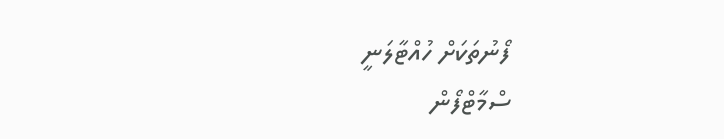ފޯނުތަކަށް ހުއްޓާލަނީ
ސްމާޓްފޯން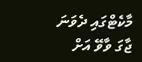މާކެޓްގައި ދެވަނަ ޖާގަ ވާވޭ އަށް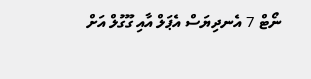ނޯޓް 7 އެނދިޔަސް އެޕަލް އާއި ގޫގުލް އަށް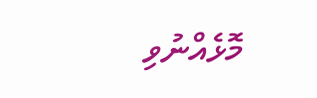މޮޅެއްނުވި